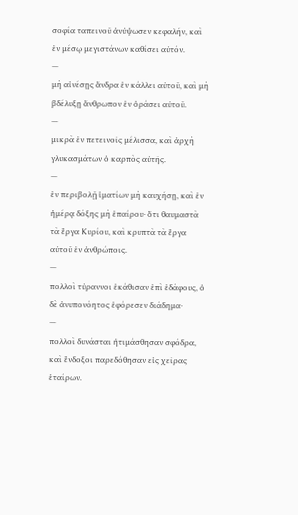σοφία ταπεινοῦ ἀνύψωσεν κεφαλήν, καὶ ἐν μέσῳ μεγιστάνων καθίσει αὐτόν.
—
μὴ αἰνέσῃς ἄνδρα ἐν κάλλει αὐτοῦ, καὶ μὴ βδέλυξῃ ἄνθρωπον ἐν ὁράσει αὐτοῦ.
—
μικρὰ ἐν πετεινοῖς μέλισσα, καὶ ἀρχὴ γλυκασμάτων ὁ καρπὸς αὐτῆς.
—
ἐν περιβολῇ ἱματίων μὴ καυχήσῃ, καὶ ἐν ἡμέρᾳ δόξης μὴ ἐπαίρου· ὅτι θαυμαστὰ τὰ ἔργα Κυρίου, καὶ κρυπτὰ τὰ ἔργα αὐτοῦ ἐν ἀνθρώποις.
—
πολλοὶ τύραννοι ἐκάθισαν ἐπὶ ἐδάφους, ὁ δὲ ἀνυπονόητος ἐφόρεσεν διάδημα·
—
πολλοὶ δυνάσται ἠτιμάσθησαν σφόδρα, καὶ ἔνδοξοι παρεδόθησαν εἰς χεῖρας ἑταίρων.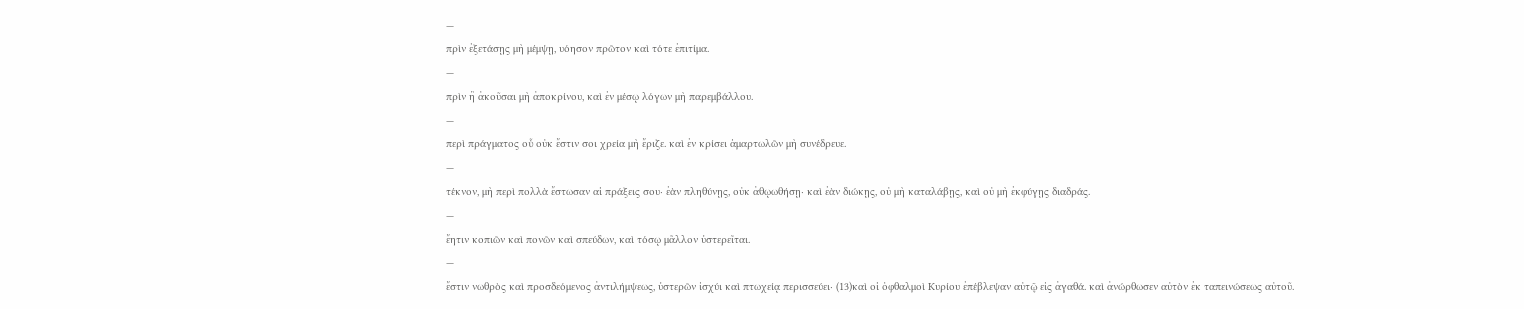—
πρὶν ἐξετάσῃς μὴ μέμψῃ, υόησον πρῶτον καὶ τότε ἐπιτίμα.
—
πρὶν ἢ ἀκοῦσαι μὴ ἀποκρίνου, καὶ ἐν μέσῳ λόγων μὴ παρεμβάλλου.
—
περὶ πράγματος οὗ οὐκ ἔστιν σοι χρεία μὴ ἔριζε. καὶ ἐν κρίσει ἁμαρτωλῶν μὴ συνέδρευε.
—
τέκνον, μὴ περὶ πολλὰ ἔστωσαν αἱ πράξεις σου· ἐὰν πληθύνῃς, οὐκ ἀθῳωθήσῃ· καὶ ἐὰν διώκῃς, οὐ μὴ καταλάβῃς, καὶ οὐ μὴ ἐκφύγῃς διαδράς.
—
ἔητιν κοπιῶν καὶ πονῶν καὶ σπεύδων, καὶ τόσῳ μᾶλλον ὑστερεῖται.
—
ἔστιν νωθρὸς καὶ προσδεόμενος ἀντιλήμψεως, ὑστερῶν ἰσχύι καὶ πτωχείᾳ περισσεύει· (13)καὶ οἱ ὀφθαλμοὶ Κυρίου ἐπέβλεψαν αὐτῷ εἰς ἀγαθά. καὶ ἀνώρθωσεν αὐτὸν ἐκ ταπεινώσεως αὐτοῦ.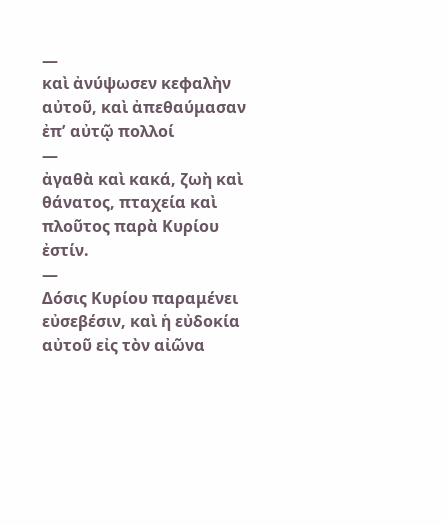—
καὶ ἀνύψωσεν κεφαλὴν αὐτοῦ, καὶ ἀπεθαύμασαν ἐπʼ αὐτῷ πολλοί
—
ἀγαθὰ καὶ κακά, ζωὴ καὶ θάνατος, πταχεία καὶ πλοῦτος παρὰ Κυρίου ἐστίν.
—
Δόσις Κυρίου παραμένει εὐσεβέσιν, καὶ ἡ εὐδοκία αὐτοῦ εἰς τὸν αἰῶνα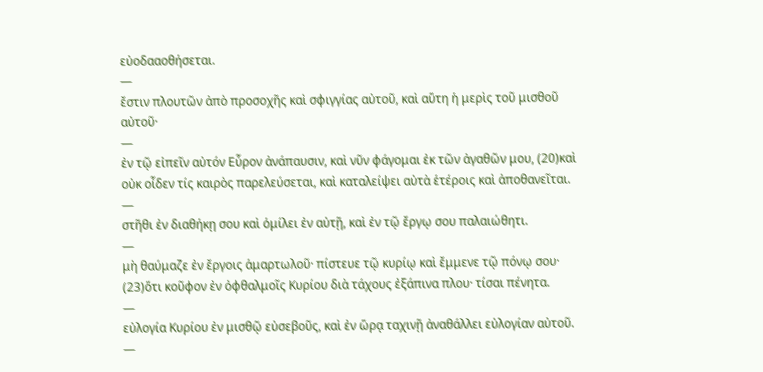εὐοδααοθήσεται.
—
ἔστιν πλουτῶν ἀπὸ προσοχῆς καὶ σφιγγίας αὐτοῦ, καὶ αὕτη ἡ μερὶς τοῦ μισθοῦ αὐτοῦ·
—
ἐν τῷ εἰπεῖν αὐτόν Εὗρον ἀνάπαυσιν, καὶ νῦν φάγομαι ἐκ τῶν ἀγαθῶν μου, (20)καὶ οὐκ οἶδεν τίς καιρὸς παρελεύσεται, καὶ καταλείψει αὐτὰ ἑτέροις καὶ ἀποθανεῖται.
—
στῆθι ἐν διαθήκῃ σου καὶ ὁμίλει ἐν αὐτῇ, καὶ ἐν τῷ ἔργῳ σου παλαιώθητι.
—
μὴ θαύμαζε ἐν ἔργοις ἁμαρτωλοῦ· πίστευε τῷ κυρίῳ καὶ ἔμμενε τῷ πόνῳ σου· (23)ὅτι κοῦφον ἐν ὀφθαλμοῖς Κυρίου διὰ τάχους ἐξάπινα πλου· τίσαι πένητα.
—
εὐλογία Κυρίου ἐν μισθῷ εὐσεβοῦς, καὶ ἐν ὥρᾳ ταχινῇ ἀναθάλλει εὐλογίαν αὐτοῦ.
—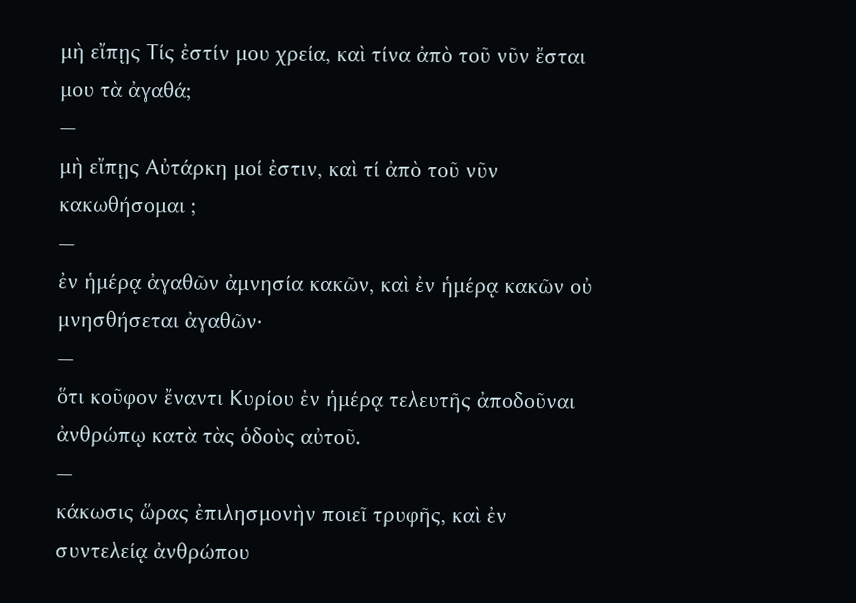μὴ εἴπῃς Τίς ἐστίν μου χρεία, καὶ τίνα ἀπὸ τοῦ νῦν ἔσται μου τὰ ἀγαθά;
—
μὴ εἴπῃς Αὐτάρκη μοί ἐστιν, καὶ τί ἀπὸ τοῦ νῦν κακωθήσομαι ;
—
ἐν ἡμέρᾳ ἀγαθῶν ἀμνησία κακῶν, καὶ ἐν ἡμέρᾳ κακῶν οὐ μνησθήσεται ἀγαθῶν·
—
ὅτι κοῦφον ἔναντι Κυρίου ἐν ἡμέρᾳ τελευτῆς ἀποδοῦναι ἀνθρώπῳ κατὰ τὰς ὁδοὺς αὐτοῦ.
—
κάκωσις ὥρας ἐπιλησμονὴν ποιεῖ τρυφῆς, καὶ ἐν συντελείᾳ ἀνθρώπου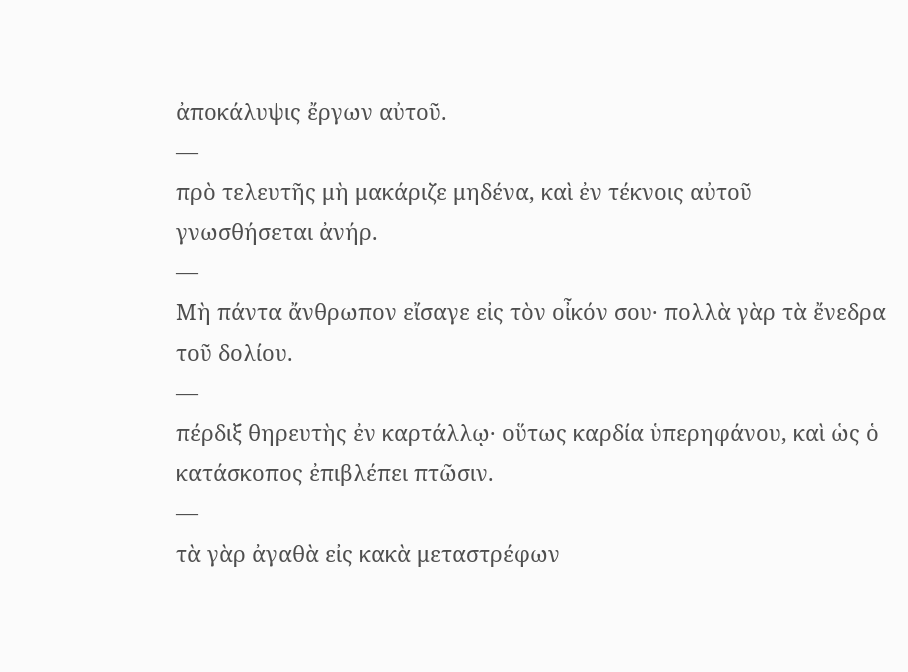ἀποκάλυψις ἔργων αὐτοῦ.
—
πρὸ τελευτῆς μὴ μακάριζε μηδένα, καὶ ἐν τέκνοις αὐτοῦ γνωσθήσεται ἀνήρ.
—
Μὴ πάντα ἄνθρωπον εἴσαγε εἰς τὸν οἶκόν σου· πολλὰ γὰρ τὰ ἔνεδρα τοῦ δολίου.
—
πέρδιξ θηρευτὴς ἐν καρτάλλῳ· οὕτως καρδία ὑπερηφάνου, καὶ ὡς ὁ κατάσκοπος ἐπιβλέπει πτῶσιν.
—
τὰ γὰρ ἀγαθὰ εἰς κακὰ μεταστρέφων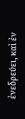ἐνεδρεύει, καὶ ἐν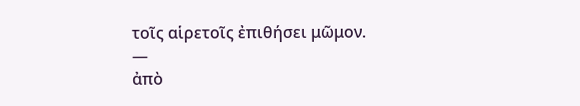τοῖς αἱρετοῖς ἐπιθήσει μῶμον.
—
ἀπὸ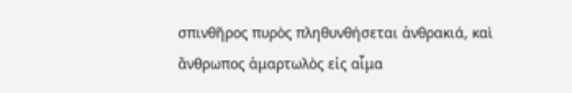σπινθῆρος πυρὸς πληθυνθήσεται ἀνθρακιά, καὶ ἄνθρωπος ἁμαρτωλὸς εἰς αἷμα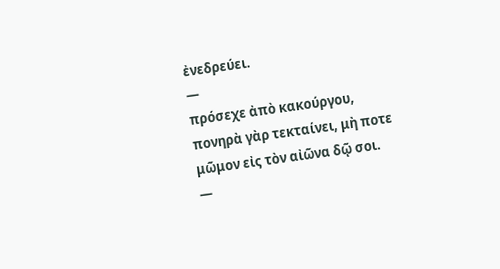ἐνεδρεύει.
—
πρόσεχε ἀπὸ κακούργου, πονηρὰ γὰρ τεκταίνει, μὴ ποτε μῶμον εἰς τὸν αἰῶνα δῷ σοι.
—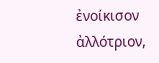ἐνοίκισον ἀλλότριον,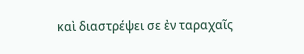καὶ διαστρέψει σε ἐν ταραχαῖς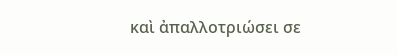καὶ ἀπαλλοτριώσει σε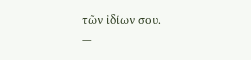τῶν ἰδίων σου.
—